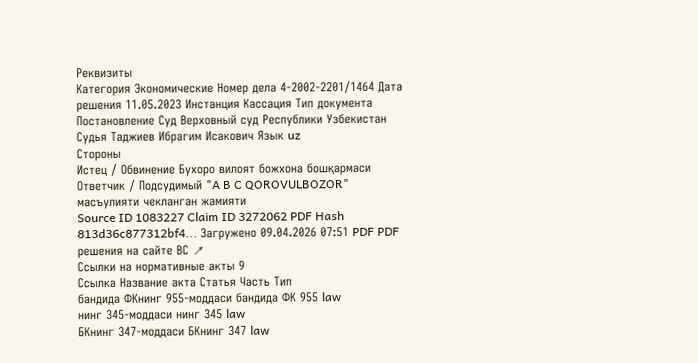Реквизиты
Категория Экономические Номер дела 4-2002-2201/1464 Дата решения 11.05.2023 Инстанция Кассация Тип документа Постановление Суд Верховный суд Республики Узбекистан Судья Таджиев Ибрагим Исакович Язык uz
Стороны
Истец / Обвинение Бухоро вилоят божхона бошқармаси Ответчик / Подсудимый "A B C QOROVULBOZOR" масъулияти чекланган жамияти
Source ID 1083227 Claim ID 3272062 PDF Hash 813d36c877312bf4... Загружено 09.04.2026 07:51 PDF PDF решения на сайте ВС ↗
Ссылки на нормативные акты 9
Ссылка Название акта Статья Часть Тип
бандида ФКнинг 955-моддаси бандида ФК 955 law
нинг 345-моддаси нинг 345 law
БКнинг 347-моддаси БКнинг 347 law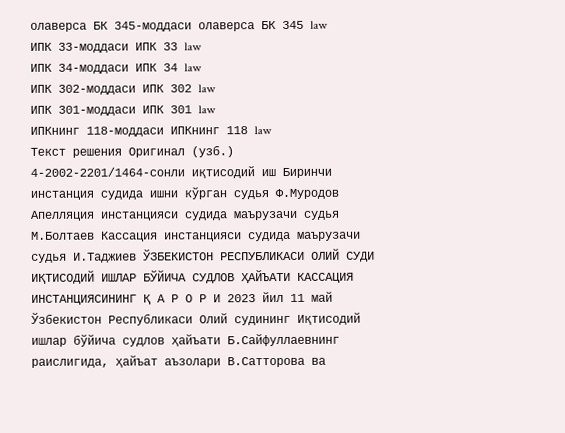олаверса БК 345-моддаси олаверса БК 345 law
ИПК 33-моддаси ИПК 33 law
ИПК 34-моддаси ИПК 34 law
ИПК 302-моддаси ИПК 302 law
ИПК 301-моддаси ИПК 301 law
ИПКнинг 118-моддаси ИПКнинг 118 law
Текст решения Оригинал (узб.)
4-2002-2201/1464-сонли иқтисодий иш Биринчи инстанция судида ишни кўрган судья Ф.Муродов Апелляция инстанцияси судида маърузачи судья М.Болтаев Кассация инстанцияси судида маърузачи судья И.Таджиев ЎЗБЕКИСТОН РЕСПУБЛИКАСИ ОЛИЙ СУДИ ИҚТИСОДИЙ ИШЛАР БЎЙИЧА СУДЛОВ ҲАЙЪАТИ КАССАЦИЯ ИНСТАНЦИЯСИНИНГ Қ А Р О Р И 2023 йил 11 май Ўзбекистон Республикаси Олий судининг Иқтисодий ишлар бўйича судлов ҳайъати Б.Сайфуллаевнинг раислигида, ҳайъат аъзолари В.Сатторова ва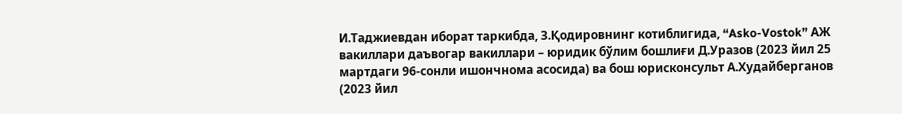И.Таджиевдан иборат таркибда, З.Қодировнинг котиблигида, “Asko-Vostok” АЖ вакиллари даъвогар вакиллари – юридик бўлим бошлиғи Д.Уразов (2023 йил 25 мартдаги 96-сонли ишончнома асосида) ва бош юрисконсульт А.Худайберганов (2023 йил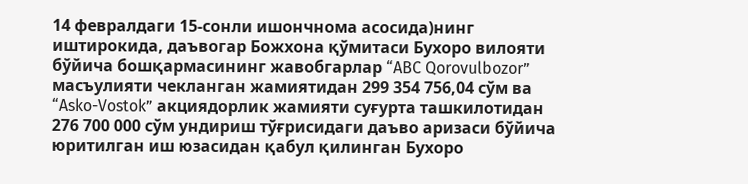14 февралдаги 15-сонли ишончнома асосида)нинг иштирокида, даъвогар Божхона қўмитаси Бухоро вилояти бўйича бошқармасининг жавобгарлар “ABC Qorovulbozor” масъулияти чекланган жамиятидан 299 354 756,04 сўм ва “Asko-Vostok” акциядорлик жамияти суғурта ташкилотидан 276 700 000 сўм ундириш тўғрисидаги даъво аризаси бўйича юритилган иш юзасидан қабул қилинган Бухоро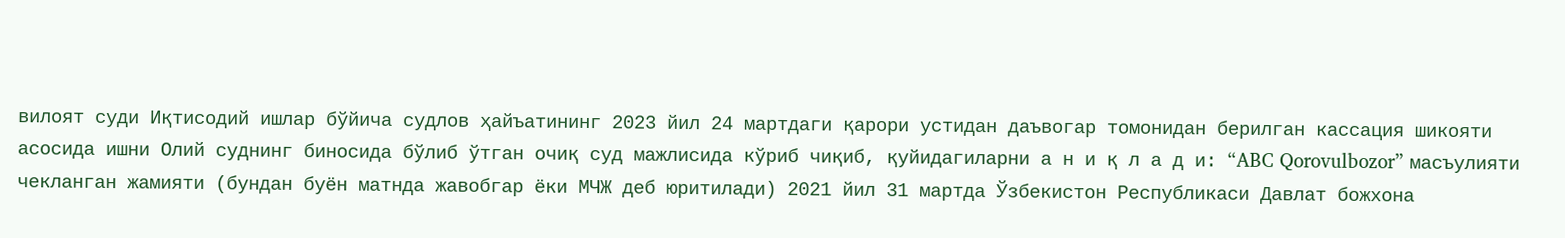вилоят суди Иқтисодий ишлар бўйича судлов ҳайъатининг 2023 йил 24 мартдаги қарори устидан даъвогар томонидан берилган кассация шикояти асосида ишни Олий суднинг биносида бўлиб ўтган очиқ суд мажлисида кўриб чиқиб, қуйидагиларни а н и қ л а д и: “ABC Qorovulbozor” масъулияти чекланган жамияти (бундан буён матнда жавобгар ёки МЧЖ деб юритилади) 2021 йил 31 мартда Ўзбекистон Республикаси Давлат божхона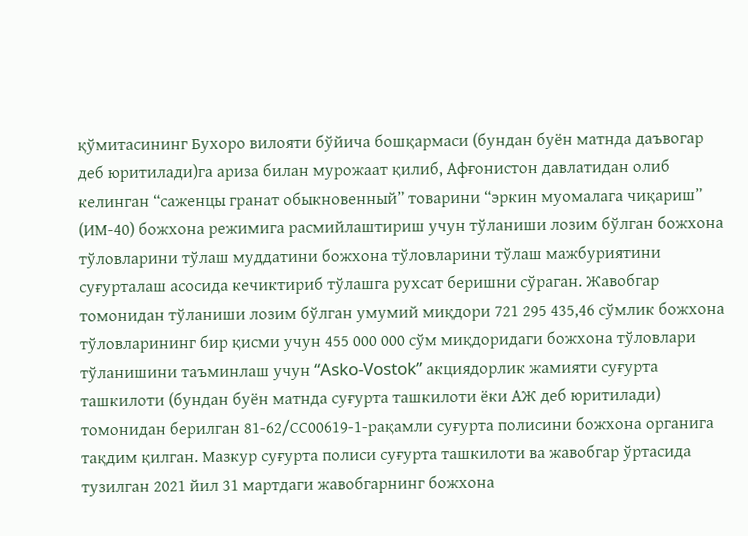қўмитасининг Бухоро вилояти бўйича бошқармаси (бундан буён матнда даъвогар деб юритилади)га ариза билан мурожаат қилиб, Афғонистон давлатидан олиб келинган “саженцы гранат обыкновенный” товарини “эркин муомалага чиқариш” (ИМ-40) божхона режимига расмийлаштириш учун тўланиши лозим бўлган божхона тўловларини тўлаш муддатини божхона тўловларини тўлаш мажбуриятини суғурталаш асосида кечиктириб тўлашга рухсат беришни сўраган. Жавобгар томонидан тўланиши лозим бўлган умумий миқдори 721 295 435,46 сўмлик божхона тўловларининг бир қисми учун 455 000 000 сўм миқдоридаги божхона тўловлари тўланишини таъминлаш учун “Asko-Vostok” акциядорлик жамияти суғурта ташкилоти (бундан буён матнда суғурта ташкилоти ёки АЖ деб юритилади) томонидан берилган 81-62/СС00619-1-рақамли суғурта полисини божхона органига тақдим қилган. Мазкур суғурта полиси суғурта ташкилоти ва жавобгар ўртасида тузилган 2021 йил 31 мартдаги жавобгарнинг божхона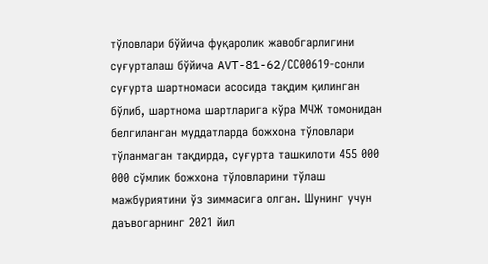тўловлари бўйича фуқаролик жавобгарлигини суғурталаш бўйича AVT-81-62/СС00619-сонли суғурта шартномаси асосида тақдим қилинган бўлиб, шартнома шартларига кўра МЧЖ томонидан белгиланган муддатларда божхона тўловлари тўланмаган тақдирда, суғурта ташкилоти 455 000 000 сўмлик божхона тўловларини тўлаш мажбуриятини ўз зиммасига олган. Шунинг учун даъвогарнинг 2021 йил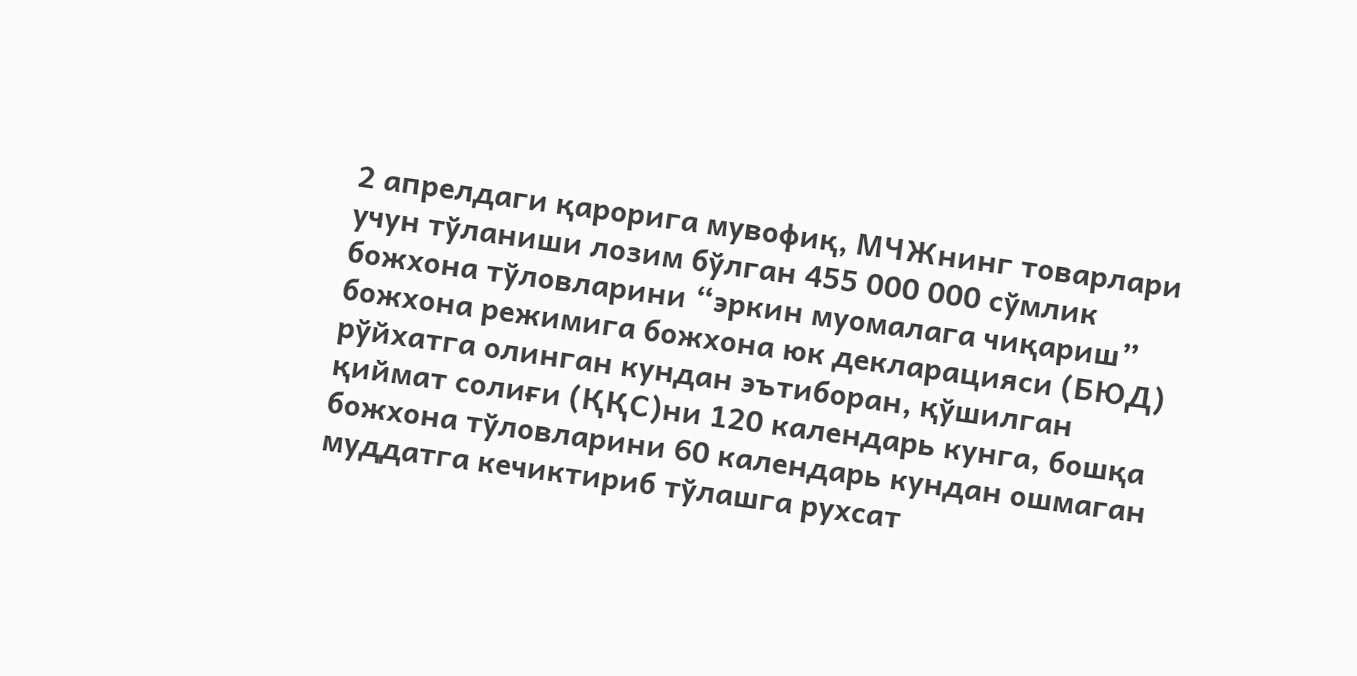2 апрелдаги қарорига мувофиқ, МЧЖнинг товарлари учун тўланиши лозим бўлган 455 000 000 сўмлик божхона тўловларини “эркин муомалага чиқариш” божхона режимига божхона юк декларацияси (БЮД) рўйхатга олинган кундан эътиборан, қўшилган қиймат солиғи (ҚҚС)ни 120 календарь кунга, бошқа божхона тўловларини 60 календарь кундан ошмаган муддатга кечиктириб тўлашга рухсат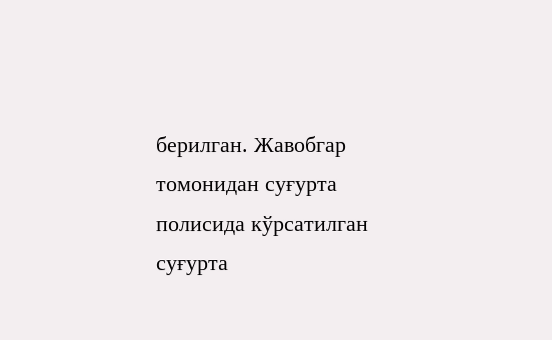берилган. Жавобгар томонидан суғурта полисида кўрсатилган суғурта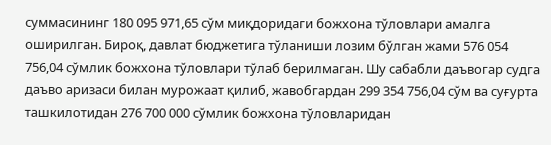суммасининг 180 095 971,65 сўм миқдоридаги божхона тўловлари амалга оширилган. Бироқ, давлат бюджетига тўланиши лозим бўлган жами 576 054 756,04 сўмлик божхона тўловлари тўлаб берилмаган. Шу сабабли даъвогар судга даъво аризаси билан мурожаат қилиб, жавобгардан 299 354 756,04 сўм ва суғурта ташкилотидан 276 700 000 сўмлик божхона тўловларидан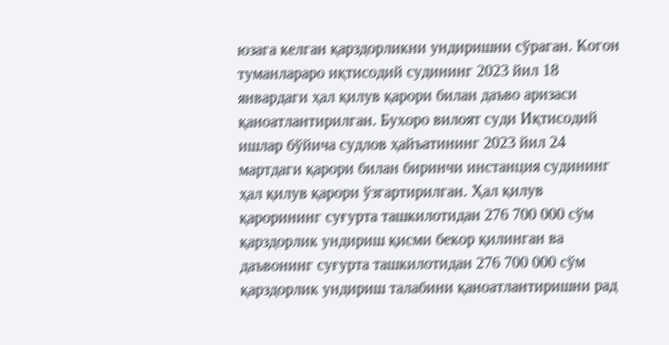юзага келган қарздорликни ундиришни сўраган. Когон туманлараро иқтисодий судининг 2023 йил 18 январдаги ҳал қилув қарори билан даъво аризаси қаноатлантирилган. Бухоро вилоят суди Иқтисодий ишлар бўйича судлов ҳайъатининг 2023 йил 24 мартдаги қарори билан биринчи инстанция судининг ҳал қилув қарори ўзгартирилган. Ҳал қилув қарорининг суғурта ташкилотидан 276 700 000 сўм қарздорлик ундириш қисми бекор қилинган ва даъвонинг суғурта ташкилотидан 276 700 000 сўм қарздорлик ундириш талабини қаноатлантиришни рад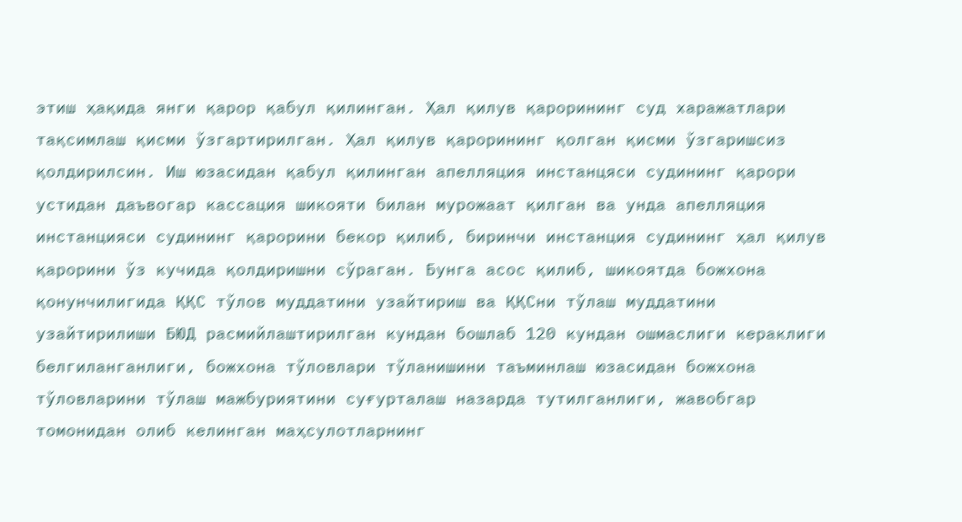этиш ҳақида янги қарор қабул қилинган. Ҳал қилув қарорининг суд харажатлари тақсимлаш қисми ўзгартирилган. Ҳал қилув қарорининг қолган қисми ўзгаришсиз қолдирилсин. Иш юзасидан қабул қилинган апелляция инстанцяси судининг қарори устидан даъвогар кассация шикояти билан мурожаат қилган ва унда апелляция инстанцияси судининг қарорини бекор қилиб, биринчи инстанция судининг ҳал қилув қарорини ўз кучида қолдиришни сўраган. Бунга асос қилиб, шикоятда божхона қонунчилигида ҚҚС тўлов муддатини узайтириш ва ҚҚСни тўлаш муддатини узайтирилиши БЮД расмийлаштирилган кундан бошлаб 120 кундан ошмаслиги кераклиги белгиланганлиги, божхона тўловлари тўланишини таъминлаш юзасидан божхона тўловларини тўлаш мажбуриятини суғурталаш назарда тутилганлиги, жавобгар томонидан олиб келинган маҳсулотларнинг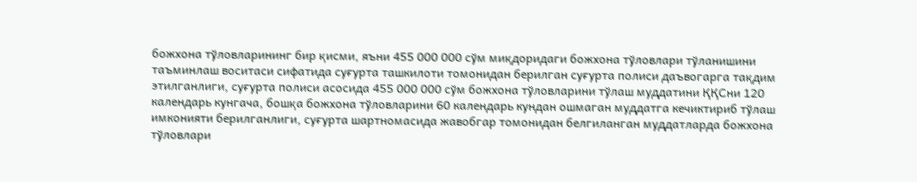божхона тўловларининг бир қисми, яъни 455 000 000 сўм миқдоридаги божхона тўловлари тўланишини таъминлаш воситаси сифатида суғурта ташкилоти томонидан берилган суғурта полиси даъвогарга тақдим этилганлиги, суғурта полиси асосида 455 000 000 сўм божхона тўловларини тўлаш муддатини ҚҚСни 120 календарь кунгача, бошқа божхона тўловларини 60 календарь кундан ошмаган муддатга кечиктириб тўлаш имконияти берилганлиги, суғурта шартномасида жавобгар томонидан белгиланган муддатларда божхона тўловлари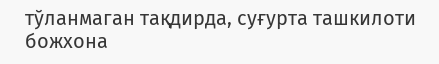тўланмаган тақдирда, суғурта ташкилоти божхона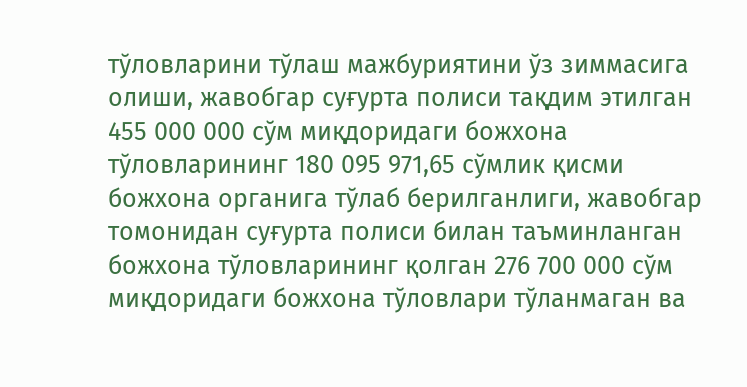тўловларини тўлаш мажбуриятини ўз зиммасига олиши, жавобгар суғурта полиси тақдим этилган 455 000 000 сўм миқдоридаги божхона тўловларининг 180 095 971,65 сўмлик қисми божхона органига тўлаб берилганлиги, жавобгар томонидан суғурта полиси билан таъминланган божхона тўловларининг қолган 276 700 000 сўм миқдоридаги божхона тўловлари тўланмаган ва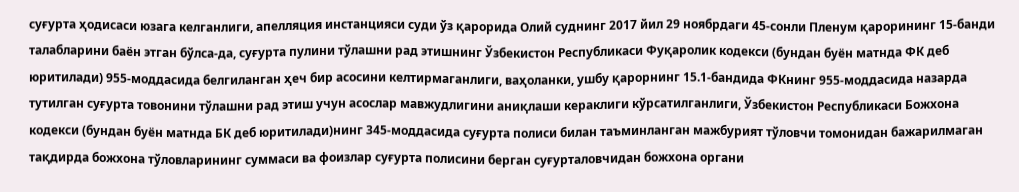суғурта ҳодисаси юзага келганлиги, апелляция инстанцияси суди ўз қарорида Олий суднинг 2017 йил 29 ноябрдаги 45-сонли Пленум қарорининг 15-банди талабларини баён этган бўлса-да, суғурта пулини тўлашни рад этишнинг Ўзбекистон Республикаси Фуқаролик кодекси (бундан буён матнда ФК деб юритилади) 955-моддасида белгиланган ҳеч бир асосини келтирмаганлиги, ваҳоланки, ушбу қарорнинг 15.1-бандида ФКнинг 955-моддасида назарда тутилган суғурта товонини тўлашни рад этиш учун асослар мавжудлигини аниқлаши кераклиги кўрсатилганлиги, Ўзбекистон Республикаси Божхона кодекси (бундан буён матнда БК деб юритилади)нинг 345-моддасида суғурта полиси билан таъминланган мажбурият тўловчи томонидан бажарилмаган тақдирда божхона тўловларининг суммаси ва фоизлар суғурта полисини берган суғурталовчидан божхона органи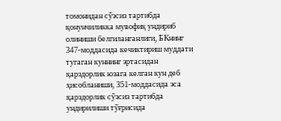томонидан сўзсиз тартибда қонунчиликка мувофиқ ундириб олиниши белгиланганлиги, БКнинг 347-моддасида кечиктириш муддати тугаган куннинг эртасидан қарздорлик юзага келган кун деб ҳисобланиши, 351-моддасида эса қарздорлик сўзсиз тартибда ундирилиши тўғрисида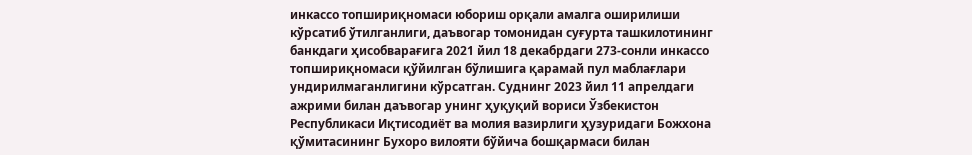инкассо топшириқномаси юбориш орқали амалга оширилиши кўрсатиб ўтилганлиги, даъвогар томонидан суғурта ташкилотининг банкдаги ҳисобварағига 2021 йил 18 декабрдаги 273-сонли инкассо топшириқномаси қўйилган бўлишига қарамай пул маблағлари ундирилмаганлигини кўрсатган. Суднинг 2023 йил 11 апрелдаги ажрими билан даъвогар унинг ҳуқуқий вориси Ўзбекистон Республикаси Иқтисодиёт ва молия вазирлиги ҳузуридаги Божхона қўмитасининг Бухоро вилояти бўйича бошқармаси билан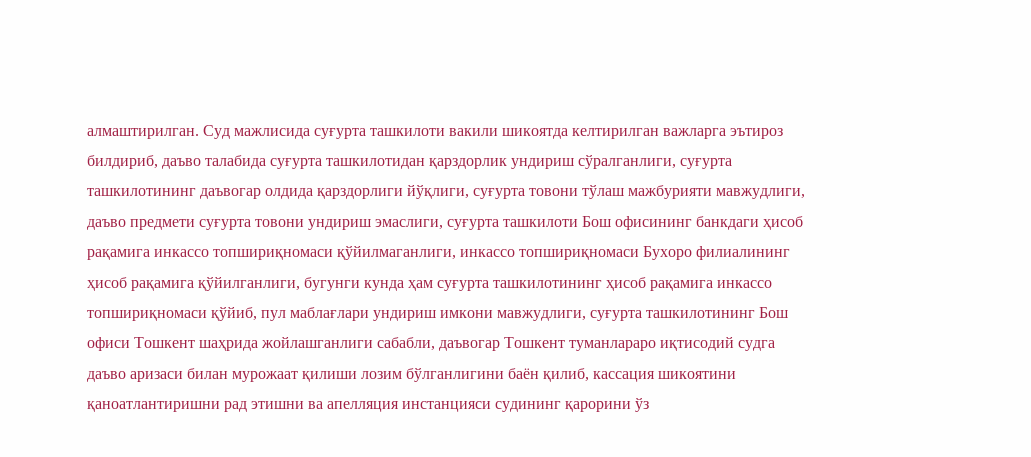алмаштирилган. Суд мажлисида суғурта ташкилоти вакили шикоятда келтирилган важларга эътироз билдириб, даъво талабида суғурта ташкилотидан қарздорлик ундириш сўралганлиги, суғурта ташкилотининг даъвогар олдида қарздорлиги йўқлиги, суғурта товони тўлаш мажбурияти мавжудлиги, даъво предмети суғурта товони ундириш эмаслиги, суғурта ташкилоти Бош офисининг банкдаги ҳисоб рақамига инкассо топшириқномаси қўйилмаганлиги, инкассо топшириқномаси Бухоро филиалининг ҳисоб рақамига қўйилганлиги, бугунги кунда ҳам суғурта ташкилотининг ҳисоб рақамига инкассо топшириқномаси қўйиб, пул маблағлари ундириш имкони мавжудлиги, суғурта ташкилотининг Бош офиси Тошкент шаҳрида жойлашганлиги сабабли, даъвогар Тошкент туманлараро иқтисодий судга даъво аризаси билан мурожаат қилиши лозим бўлганлигини баён қилиб, кассация шикоятини қаноатлантиришни рад этишни ва апелляция инстанцияси судининг қарорини ўз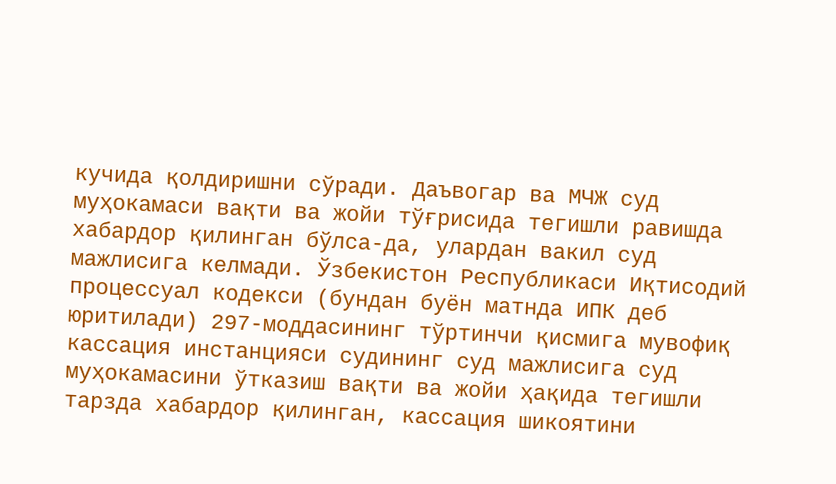кучида қолдиришни сўради. Даъвогар ва МЧЖ суд муҳокамаси вақти ва жойи тўғрисида тегишли равишда хабардор қилинган бўлса-да, улардан вакил суд мажлисига келмади. Ўзбекистон Республикаси Иқтисодий процессуал кодекси (бундан буён матнда ИПК деб юритилади) 297-моддасининг тўртинчи қисмига мувофиқ кассация инстанцияси судининг суд мажлисига суд муҳокамасини ўтказиш вақти ва жойи ҳақида тегишли тарзда хабардор қилинган, кассация шикоятини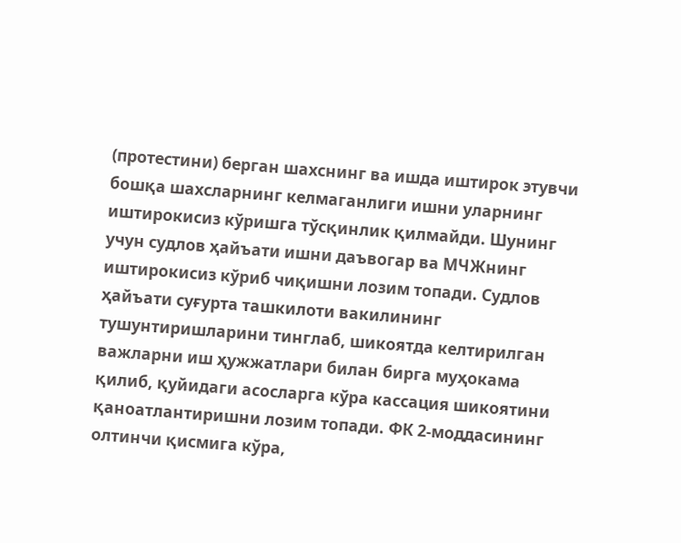(протестини) берган шахснинг ва ишда иштирок этувчи бошқа шахсларнинг келмаганлиги ишни уларнинг иштирокисиз кўришга тўсқинлик қилмайди. Шунинг учун судлов ҳайъати ишни даъвогар ва МЧЖнинг иштирокисиз кўриб чиқишни лозим топади. Судлов ҳайъати суғурта ташкилоти вакилининг тушунтиришларини тинглаб, шикоятда келтирилган важларни иш ҳужжатлари билан бирга муҳокама қилиб, қуйидаги асосларга кўра кассация шикоятини қаноатлантиришни лозим топади. ФК 2-моддасининг олтинчи қисмига кўра,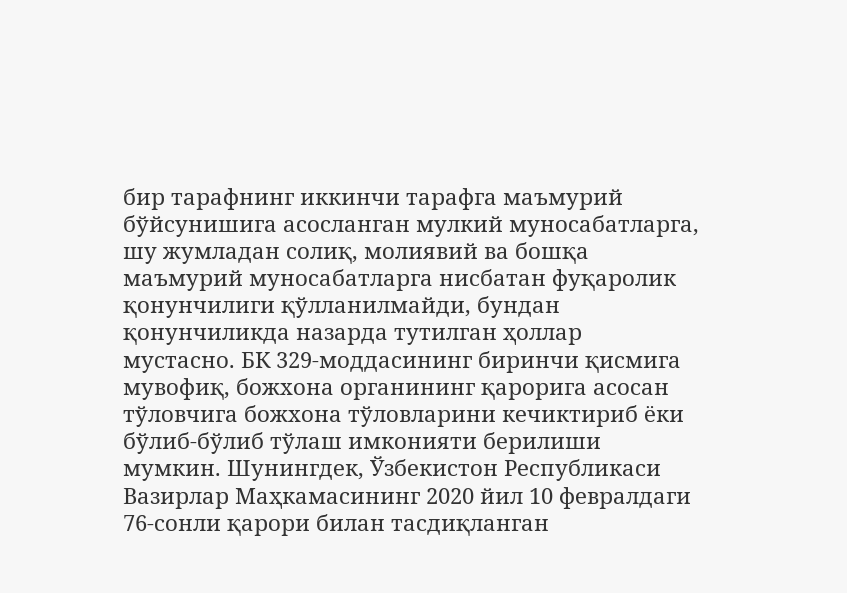бир тарафнинг иккинчи тарафга маъмурий бўйсунишига асосланган мулкий муносабатларга, шу жумладан солиқ, молиявий ва бошқа маъмурий муносабатларга нисбатан фуқаролик қонунчилиги қўлланилмайди, бундан қонунчиликда назарда тутилган ҳоллар мустасно. БК 329-моддасининг биринчи қисмига мувофиқ, божхона органининг қарорига асосан тўловчига божхона тўловларини кечиктириб ёки бўлиб-бўлиб тўлаш имконияти берилиши мумкин. Шунингдек, Ўзбекистон Республикаси Вазирлар Маҳкамасининг 2020 йил 10 февралдаги 76-сонли қарори билан тасдиқланган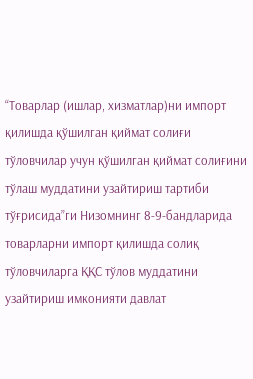“Товарлар (ишлар, хизматлар)ни импорт қилишда қўшилган қиймат солиғи тўловчилар учун қўшилган қиймат солиғини тўлаш муддатини узайтириш тартиби тўғрисида”ги Низомнинг 8-9-бандларида товарларни импорт қилишда солиқ тўловчиларга ҚҚС тўлов муддатини узайтириш имконияти давлат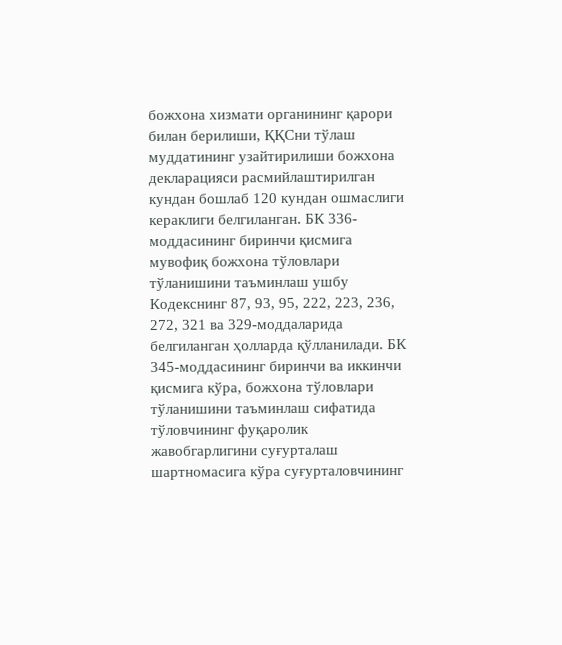божхона хизмати органининг қарори билан берилиши, ҚҚСни тўлаш муддатининг узайтирилиши божхона декларацияси расмийлаштирилган кундан бошлаб 120 кундан ошмаслиги кераклиги белгиланган. БК 336-моддасининг биринчи қисмига мувофиқ божхона тўловлари тўланишини таъминлаш ушбу Кодекснинг 87, 93, 95, 222, 223, 236, 272, 321 ва 329-моддаларида белгиланган ҳолларда қўлланилади. БК 345-моддасининг биринчи ва иккинчи қисмига кўра, божхона тўловлари тўланишини таъминлаш сифатида тўловчининг фуқаролик жавобгарлигини суғурталаш шартномасига кўра суғурталовчининг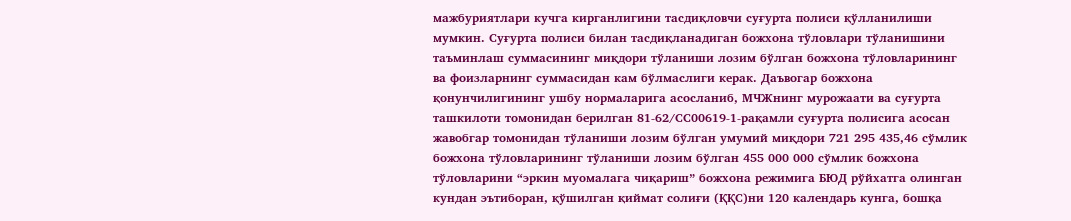мажбуриятлари кучга кирганлигини тасдиқловчи суғурта полиси қўлланилиши мумкин. Суғурта полиси билан тасдиқланадиган божхона тўловлари тўланишини таъминлаш суммасининг миқдори тўланиши лозим бўлган божхона тўловларининг ва фоизларнинг суммасидан кам бўлмаслиги керак. Даъвогар божхона қонунчилигининг ушбу нормаларига асосланиб, МЧЖнинг мурожаати ва суғурта ташкилоти томонидан берилган 81-62/СС00619-1-рақамли суғурта полисига асосан жавобгар томонидан тўланиши лозим бўлган умумий миқдори 721 295 435,46 сўмлик божхона тўловларининг тўланиши лозим бўлган 455 000 000 сўмлик божхона тўловларини “эркин муомалага чиқариш” божхона режимига БЮД рўйхатга олинган кундан эътиборан, қўшилган қиймат солиғи (ҚҚС)ни 120 календарь кунга, бошқа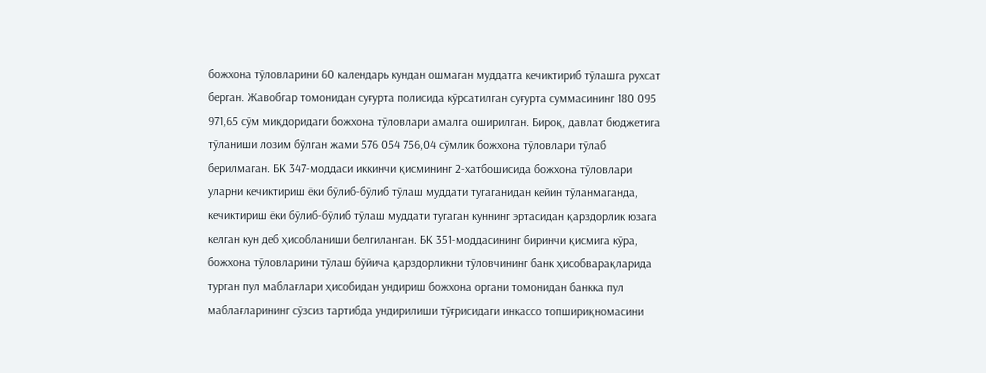божхона тўловларини 60 календарь кундан ошмаган муддатга кечиктириб тўлашга рухсат берган. Жавобгар томонидан суғурта полисида кўрсатилган суғурта суммасининг 180 095 971,65 сўм миқдоридаги божхона тўловлари амалга оширилган. Бироқ, давлат бюджетига тўланиши лозим бўлган жами 576 054 756,04 сўмлик божхона тўловлари тўлаб берилмаган. БК 347-моддаси иккинчи қисмининг 2-хатбошисида божхона тўловлари уларни кечиктириш ёки бўлиб-бўлиб тўлаш муддати тугаганидан кейин тўланмаганда, кечиктириш ёки бўлиб-бўлиб тўлаш муддати тугаган куннинг эртасидан қарздорлик юзага келган кун деб ҳисобланиши белгиланган. БК 351-моддасининг биринчи қисмига кўра, божхона тўловларини тўлаш бўйича қарздорликни тўловчининг банк ҳисобварақларида турган пул маблағлари ҳисобидан ундириш божхона органи томонидан банкка пул маблағларининг сўзсиз тартибда ундирилиши тўғрисидаги инкассо топшириқномасини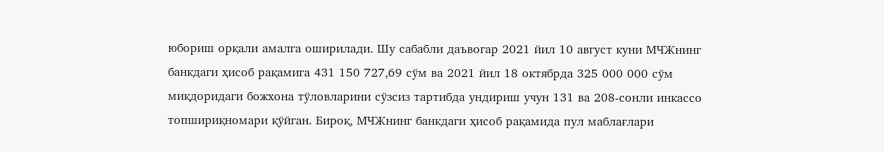юбориш орқали амалга оширилади. Шу сабабли даъвогар 2021 йил 10 август куни МЧЖнинг банкдаги ҳисоб рақамига 431 150 727,69 сўм ва 2021 йил 18 октябрда 325 000 000 сўм миқдоридаги божхона тўловларини сўзсиз тартибда ундириш учун 131 ва 208-сонли инкассо топшириқномари қўйган. Бироқ, МЧЖнинг банкдаги ҳисоб рақамида пул маблағлари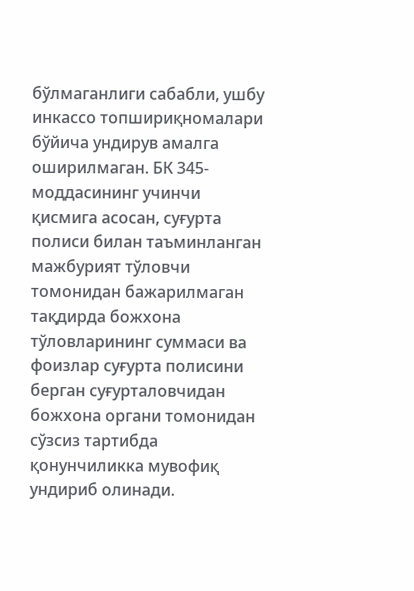бўлмаганлиги сабабли, ушбу инкассо топшириқномалари бўйича ундирув амалга оширилмаган. БК 345-моддасининг учинчи қисмига асосан, суғурта полиси билан таъминланган мажбурият тўловчи томонидан бажарилмаган тақдирда божхона тўловларининг суммаси ва фоизлар суғурта полисини берган суғурталовчидан божхона органи томонидан сўзсиз тартибда қонунчиликка мувофиқ ундириб олинади.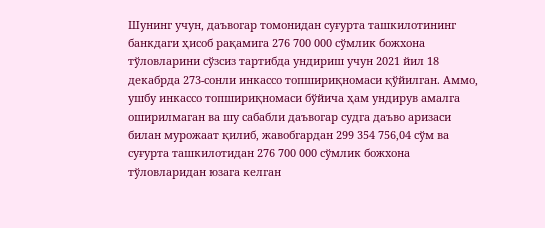Шунинг учун, даъвогар томонидан суғурта ташкилотининг банкдаги ҳисоб рақамига 276 700 000 сўмлик божхона тўловларини сўзсиз тартибда ундириш учун 2021 йил 18 декабрда 273-сонли инкассо топшириқномаси қўйилган. Аммо, ушбу инкассо топшириқномаси бўйича ҳам ундирув амалга оширилмаган ва шу сабабли даъвогар судга даъво аризаси билан мурожаат қилиб, жавобгардан 299 354 756,04 сўм ва суғурта ташкилотидан 276 700 000 сўмлик божхона тўловларидан юзага келган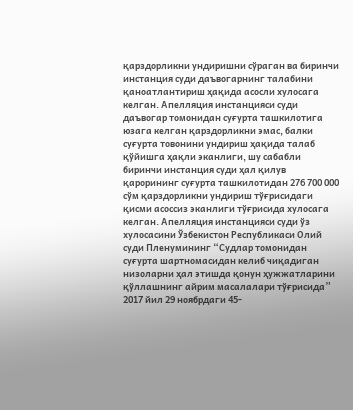қарздорликни ундиришни сўраган ва биринчи инстанция суди даъвогарнинг талабини қаноатлантириш ҳақида асосли хулосага келган. Апелляция инстанцияси суди даъвогар томонидан суғурта ташкилотига юзага келган қарздорликни эмас, балки суғурта товонини ундириш ҳақида талаб қўйишга ҳақли эканлиги, шу сабабли биринчи инстанция суди ҳал қилув қарорининг суғурта ташкилотидан 276 700 000 сўм қарздорликни ундириш тўғрисидаги қисми асоссиз эканлиги тўғрисида хулосага келган. Апелляция инстанцияси суди ўз хулосасини Ўзбекистон Республикаси Олий суди Пленумининг “Судлар томонидан суғурта шартномасидан келиб чиқадиган низоларни ҳал этишда қонун ҳужжатларини қўллашнинг айрим масалалари тўғрисида” 2017 йил 29 ноябрдаги 45-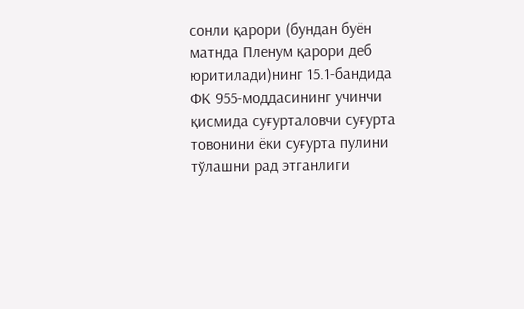сонли қарори (бундан буён матнда Пленум қарори деб юритилади)нинг 15.1-бандида ФК 955-моддасининг учинчи қисмида суғурталовчи суғурта товонини ёки суғурта пулини тўлашни рад этганлиги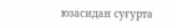юзасидан суғурта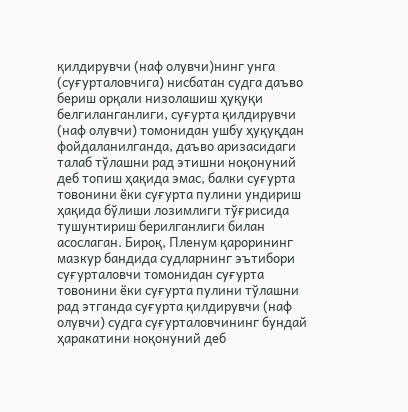қилдирувчи (наф олувчи)нинг унга (суғурталовчига) нисбатан судга даъво бериш орқали низолашиш ҳуқуқи белгиланганлиги, суғурта қилдирувчи (наф олувчи) томонидан ушбу ҳуқуқдан фойдаланилганда, даъво аризасидаги талаб тўлашни рад этишни ноқонуний деб топиш ҳақида эмас, балки суғурта товонини ёки суғурта пулини ундириш ҳақида бўлиши лозимлиги тўғрисида тушунтириш берилганлиги билан асослаган. Бироқ, Пленум қарорининг мазкур бандида судларнинг эътибори суғурталовчи томонидан суғурта товонини ёки суғурта пулини тўлашни рад этганда суғурта қилдирувчи (наф олувчи) судга суғурталовчининг бундай ҳаракатини ноқонуний деб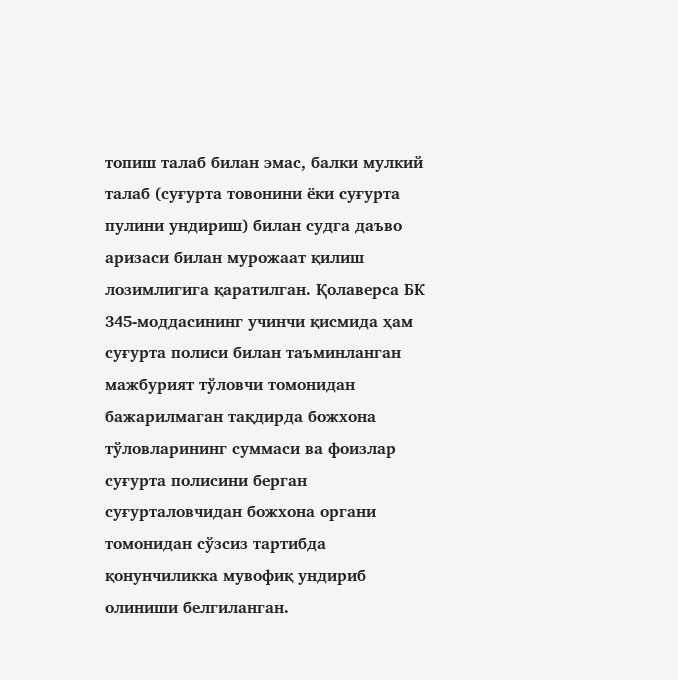топиш талаб билан эмас, балки мулкий талаб (суғурта товонини ёки суғурта пулини ундириш) билан судга даъво аризаси билан мурожаат қилиш лозимлигига қаратилган. Қолаверса БК 345-моддасининг учинчи қисмида ҳам суғурта полиси билан таъминланган мажбурият тўловчи томонидан бажарилмаган тақдирда божхона тўловларининг суммаси ва фоизлар суғурта полисини берган суғурталовчидан божхона органи томонидан сўзсиз тартибда қонунчиликка мувофиқ ундириб олиниши белгиланган.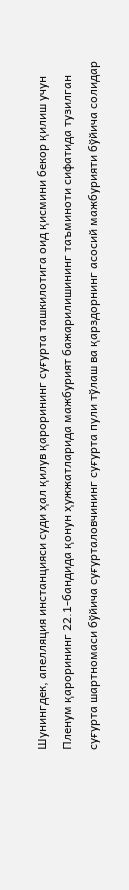Шунингдек, апелляция инстанцияси суди ҳал қилув қарорининг суғурта ташкилотига оид қисмини бекор қилиш учун Пленум қарорининг 22.1-бандида қонун ҳужжатларида мажбурият бажарилишининг таъминоти сифатида тузилган суғурта шартномаси бўйича суғурталовчининг суғурта пули тўлаш ва қарздорнинг асосий мажбурияти бўйича солидар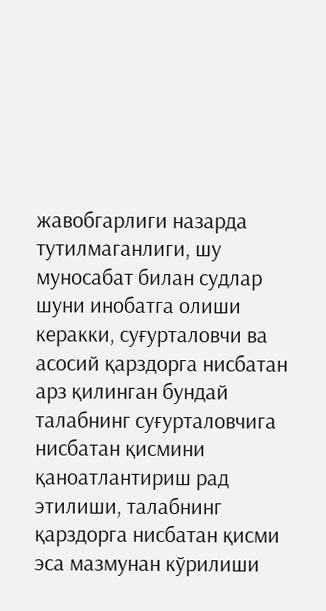жавобгарлиги назарда тутилмаганлиги, шу муносабат билан судлар шуни инобатга олиши керакки, суғурталовчи ва асосий қарздорга нисбатан арз қилинган бундай талабнинг суғурталовчига нисбатан қисмини қаноатлантириш рад этилиши, талабнинг қарздорга нисбатан қисми эса мазмунан кўрилиши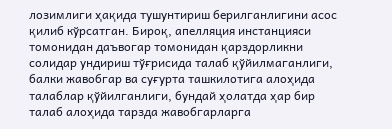лозимлиги ҳақида тушунтириш берилганлигини асос қилиб кўрсатган. Бироқ, апелляция инстанцияси томонидан даъвогар томонидан қарздорликни солидар ундириш тўғрисида талаб қўйилмаганлиги, балки жавобгар ва суғурта ташкилотига алоҳида талаблар қўйилганлиги, бундай ҳолатда ҳар бир талаб алоҳида тарзда жавобгарларга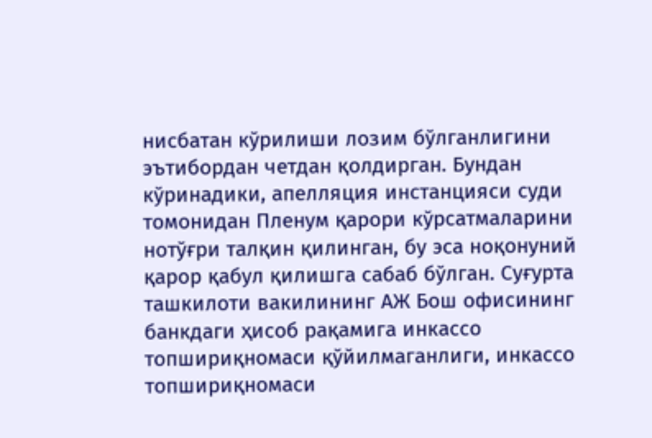нисбатан кўрилиши лозим бўлганлигини эътибордан четдан қолдирган. Бундан кўринадики, апелляция инстанцияси суди томонидан Пленум қарори кўрсатмаларини нотўғри талқин қилинган, бу эса ноқонуний қарор қабул қилишга сабаб бўлган. Суғурта ташкилоти вакилининг АЖ Бош офисининг банкдаги ҳисоб рақамига инкассо топшириқномаси қўйилмаганлиги, инкассо топшириқномаси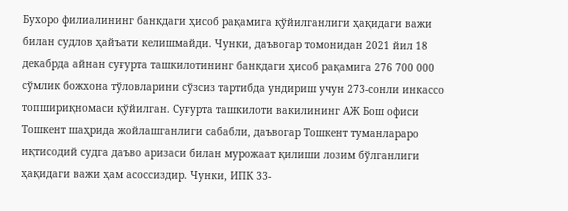Бухоро филиалининг банкдаги ҳисоб рақамига қўйилганлиги ҳақидаги важи билан судлов ҳайъати келишмайди. Чунки, даъвогар томонидан 2021 йил 18 декабрда айнан суғурта ташкилотининг банкдаги ҳисоб рақамига 276 700 000 сўмлик божхона тўловларини сўзсиз тартибда ундириш учун 273-сонли инкассо топшириқномаси қўйилган. Суғурта ташкилоти вакилининг АЖ Бош офиси Тошкент шаҳрида жойлашганлиги сабабли, даъвогар Тошкент туманлараро иқтисодий судга даъво аризаси билан мурожаат қилиши лозим бўлганлиги ҳақидаги важи ҳам асоссиздир. Чунки, ИПК 33-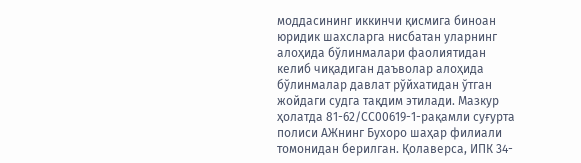моддасининг иккинчи қисмига биноан юридик шахсларга нисбатан уларнинг алоҳида бўлинмалари фаолиятидан келиб чиқадиган даъволар алоҳида бўлинмалар давлат рўйхатидан ўтган жойдаги судга тақдим этилади. Мазкур ҳолатда 81-62/СС00619-1-рақамли суғурта полиси АЖнинг Бухоро шаҳар филиали томонидан берилган. Қолаверса, ИПК 34-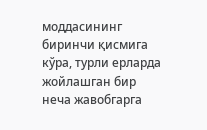моддасининг биринчи қисмига кўра, турли ерларда жойлашган бир неча жавобгарга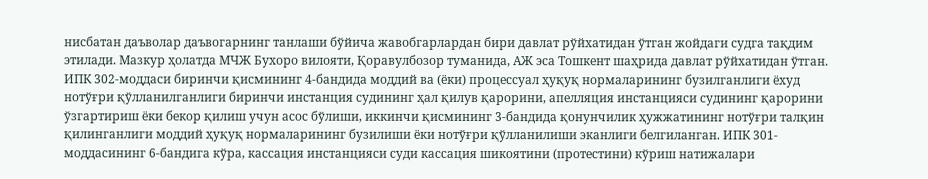нисбатан даъволар даъвогарнинг танлаши бўйича жавобгарлардан бири давлат рўйхатидан ўтган жойдаги судга тақдим этилади. Мазкур ҳолатда МЧЖ Бухоро вилояти, Қоравулбозор туманида, АЖ эса Тошкент шаҳрида давлат рўйхатидан ўтган. ИПК 302-моддаси биринчи қисмининг 4-бандида моддий ва (ёки) процессуал ҳуқуқ нормаларининг бузилганлиги ёхуд нотўғри қўлланилганлиги биринчи инстанция судининг ҳал қилув қарорини, апелляция инстанцияси судининг қарорини ўзгартириш ёки бекор қилиш учун асос бўлиши, иккинчи қисмининг 3-бандида қонунчилик ҳужжатининг нотўғри талқин қилинганлиги моддий ҳуқуқ нормаларининг бузилиши ёки нотўғри қўлланилиши эканлиги белгиланган. ИПК 301-моддасининг 6-бандига кўра, кассация инстанцияси суди кассация шикоятини (протестини) кўриш натижалари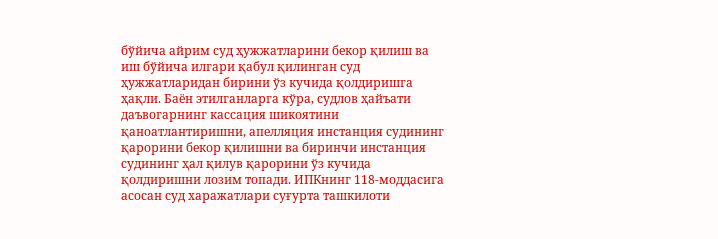бўйича айрим суд ҳужжатларини бекор қилиш ва иш бўйича илгари қабул қилинган суд ҳужжатларидан бирини ўз кучида қолдиришга ҳақли. Баён этилганларга кўра, судлов ҳайъати даъвогарнинг кассация шикоятини қаноатлантиришни, апелляция инстанция судининг қарорини бекор қилишни ва биринчи инстанция судининг ҳал қилув қарорини ўз кучида қолдиришни лозим топади. ИПКнинг 118-моддасига асосан суд харажатлари суғурта ташкилоти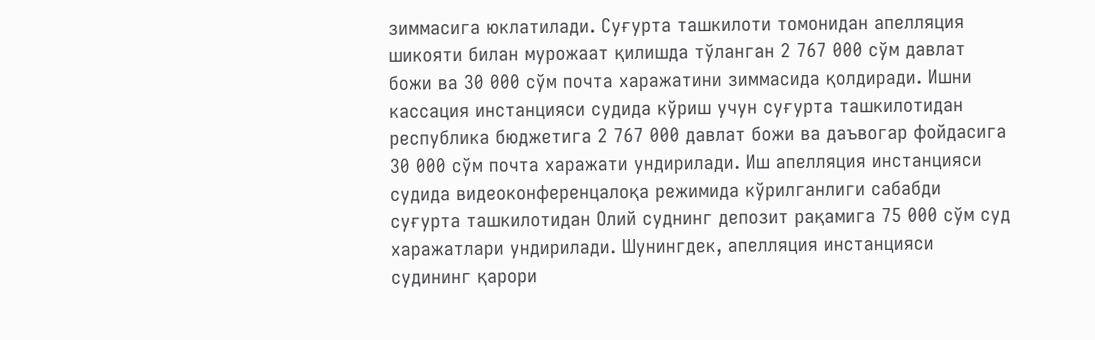зиммасига юклатилади. Суғурта ташкилоти томонидан апелляция шикояти билан мурожаат қилишда тўланган 2 767 000 сўм давлат божи ва 30 000 сўм почта харажатини зиммасида қолдиради. Ишни кассация инстанцияси судида кўриш учун суғурта ташкилотидан республика бюджетига 2 767 000 давлат божи ва даъвогар фойдасига 30 000 сўм почта харажати ундирилади. Иш апелляция инстанцияси судида видеоконференцалоқа режимида кўрилганлиги сабабди суғурта ташкилотидан Олий суднинг депозит рақамига 75 000 сўм суд харажатлари ундирилади. Шунингдек, апелляция инстанцияси судининг қарори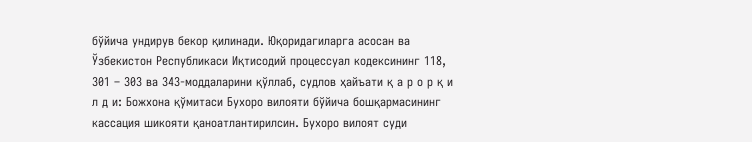бўйича ундирув бекор қилинади. Юқоридагиларга асосан ва Ўзбекистон Республикаси Иқтисодий процессуал кодексининг 118, 301 – 303 ва 343-моддаларини қўллаб, судлов ҳайъати қ а р о р қ и л д и: Божхона қўмитаси Бухоро вилояти бўйича бошқармасининг кассация шикояти қаноатлантирилсин. Бухоро вилоят суди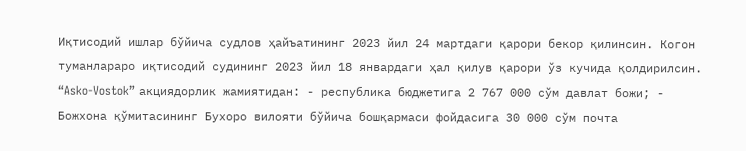Иқтисодий ишлар бўйича судлов ҳайъатининг 2023 йил 24 мартдаги қарори бекор қилинсин. Когон туманлараро иқтисодий судининг 2023 йил 18 январдаги ҳал қилув қарори ўз кучида қолдирилсин. “Asko-Vostok” акциядорлик жамиятидан: - республика бюджетига 2 767 000 сўм давлат божи; - Божхона қўмитасининг Бухоро вилояти бўйича бошқармаси фойдасига 30 000 сўм почта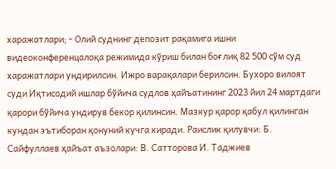харажатлари; - Олий суднинг депозит рақамига ишни видеоконференцалоқа режимида кўриш билан боғлиқ 82 500 сўм суд харажатлари ундирилсин. Ижро варақалари берилсин. Бухоро вилоят суди Иқтисодий ишлар бўйича судлов ҳайъатининг 2023 йил 24 мартдаги қарори бўйича ундирув бекор қилинсин. Мазкур қарор қабул қилинган кундан эътиборан қонуний кучга киради. Раислик қилувчи: Б. Сайфуллаев ҳайъат аъзолари: В. Сатторова И. Таджиев